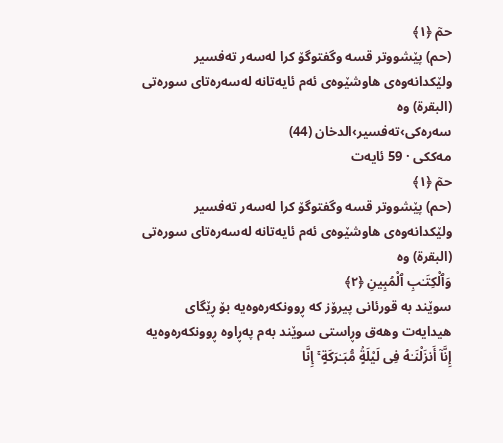حمٓ ﴿١﴾
(حم) پێشووتر قسە وگفتوگۆ کرا لەسەر تەفسیر ولێکدانەوەی ھاوشێوەی ئەم ئایەتانە لەسەرەتای سورەتی (البقرة) وه
سەرەکی›تەفسیر›الدخان (44)
مەککی · 59 ئایەت
حمٓ ﴿١﴾
(حم) پێشووتر قسە وگفتوگۆ کرا لەسەر تەفسیر ولێکدانەوەی ھاوشێوەی ئەم ئایەتانە لەسەرەتای سورەتی (البقرة) وه
وَٱلْكِتَـٰبِ ٱلْمُبِينِ ﴿٢﴾
سوێند بە قورئانی پیرۆز کە ڕوونکەرەوەیە بۆ ڕێگای ھیدایەت وھەق وڕاستی سوێند بەم پەڕاوە ڕوونکەرەوەیە
إِنَّآ أَنزَلْنَـٰهُ فِى لَيْلَةٍۢ مُّبَـٰرَكَةٍ ۚ إِنَّا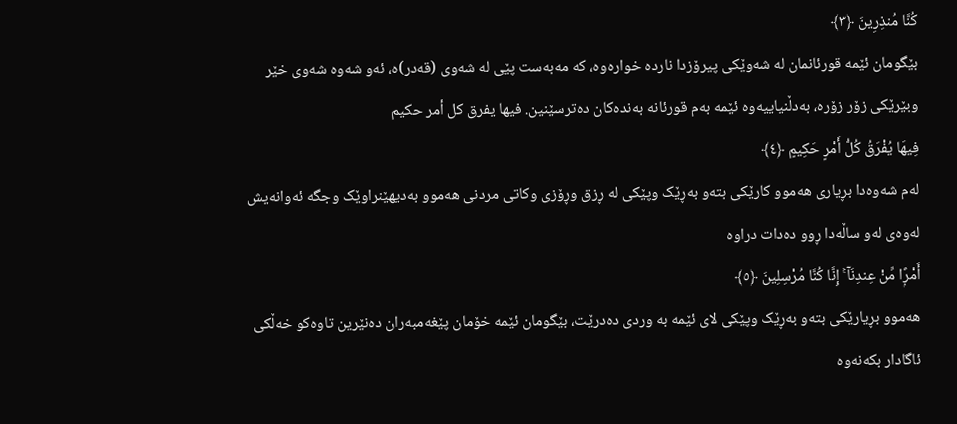كُنَّا مُنذِرِينَ ﴿٣﴾
بێگومان ئێمە قورئانمان لە شەوێکی پیرۆزدا ناردە خوارەوە، کە مەبەست پێی لە شەوی (قەدر)ە، ئەو شەوە شەوی خێر وبێرێکی زۆر زۆرە، بەدڵنیاییەوە ئێمە بەم قورئانە بەندەکان دەترسێنین. فيها يفرق كل أمر حكيم
فِيهَا يُفْرَقُ كُلُّ أَمْرٍ حَكِيمٍ ﴿٤﴾
لەم شەوەدا بڕیاری ھەموو کارێکی بتەو بەڕێک وپێکی لە ڕزق وڕۆزی وکاتی مردنی ھەموو بەدیھێنراوێک وجگە ئەوانەیش لەوەی لەو ساڵەدا ڕوو دەدات دراوە
أَمْرًۭا مِّنْ عِندِنَآ ۚ إِنَّا كُنَّا مُرْسِلِينَ ﴿٥﴾
ھەموو بڕیارێکی بتەو بەڕێک وپێکی لای ئێمە بە وردی دەدرێت، بێگومان ئێمە خۆمان پێغەمبەران دەنێرین تاوەکو خەڵکی ئاگادار بکەنەوە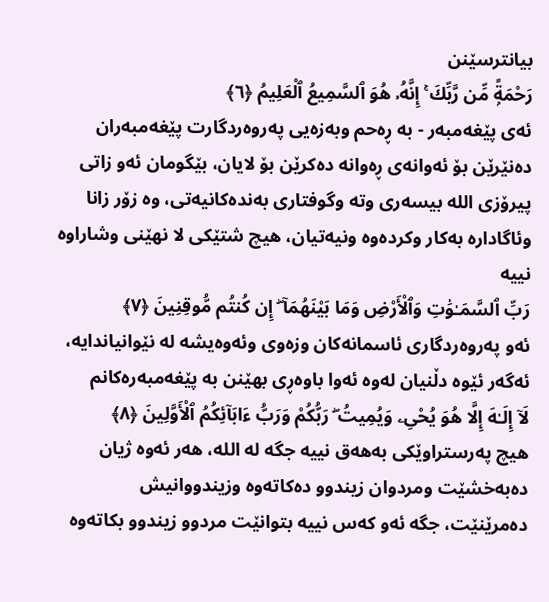بیانترسێنن
رَحْمَةًۭ مِّن رَّبِّكَ ۚ إِنَّهُۥ هُوَ ٱلسَّمِيعُ ٱلْعَلِيمُ ﴿٦﴾
ئەی پێغەمبەر - بە ڕەحم وبەزەیی پەروەردگارت پێغەمبەران دەنێرێن بۆ ئەوانەی ڕەوانە دەکرێن بۆ لایان، بێگومان ئەو زاتی پیرۆزی اللە بیسەری وتە وگوفتاری بەندەکانیەتی، وە زۆر زانا وئاگادارە بەکار وکردەوە ونیەتیان، ھیچ شتێکی لا نھێنی وشاراوە نییە
رَبِّ ٱلسَّمَـٰوَٰتِ وَٱلْأَرْضِ وَمَا بَيْنَهُمَآ ۖ إِن كُنتُم مُّوقِنِينَ ﴿٧﴾
ئەو پەروەردگاری ئاسمانەکان وزەوی وئەوەیشە لە نێوانیاندایە، ئەگەر ئێوە دڵنیان لەوە ئەوا باوەڕی بھێنن بە پێغەمبەرەکانم
لَآ إِلَـٰهَ إِلَّا هُوَ يُحْىِۦ وَيُمِيتُ ۖ رَبُّكُمْ وَرَبُّ ءَابَآئِكُمُ ٱلْأَوَّلِينَ ﴿٨﴾
ھیچ پەرستراوێکی بەھەق نییە جگە لە اللە، ھەر ئەوە ژیان دەبەخشێت ومردوان زیندوو دەکاتەوە وزیندووانیش دەمرێنێت، جگە ئەو کەس نییە بتوانێت مردوو زیندوو بکاتەوە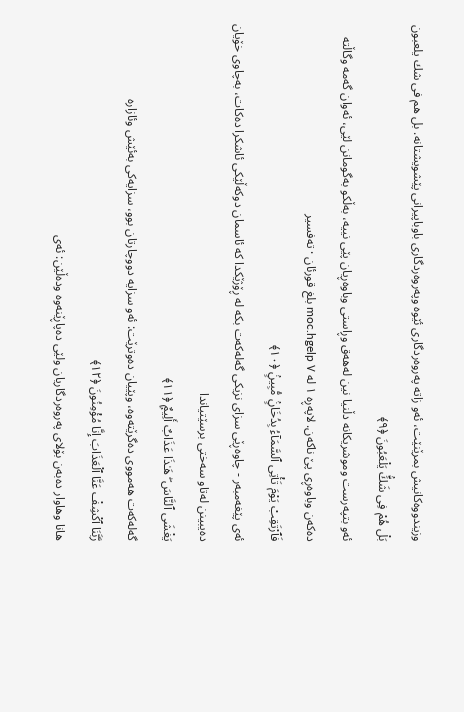وزیندووەکانیش بمرێنێت، ئەو زاتە پەروەردگاری ئێوە وپەروەردگاری باوباپیرانی پێشویشتانە. بل هم فى شك يلعبون
بَلْ هُمْ فِى شَكٍّۢ يَلْعَبُونَ ﴿٩﴾
ئەو بتپەرست وموشریکانە دڵنیا نین لەھەق وڕاستی وباوەڕیان پێی نییە، بەڵکو بەگومانن لێی، ئەوان گەمە وگاڵتە دەکەن وباوەڕی پێ ناکەن. لاپەڕە ١ لە ٧ moc.hgelp بلغ قورئان · تەفسیر
فَٱرْتَقِبْ يَوْمَ تَأْتِى ٱلسَّمَآءُ بِدُخَانٍۢ مُّبِينٍۢ ﴿١٠﴾
ئەی پێغەمبەر - چاوەڕێی سزای نزیکی گەلەکەت بکە لە ڕۆژێکدا کە ئاسمان دوکەڵێکی ئاشکرا دەکات، بەچاوی خۆیان دەیبینن لەتاو سەختی برسێتیاندا
يَغْشَى ٱلنَّاسَ ۖ هَـٰذَا عَذَابٌ أَلِيمٌۭ ﴿١١﴾
گەلەکەت ھەمووی دەگرێتەوە، وپێیان دەوترێت: ئەو سزایە دووچارتان بوو، سزایەکی بەئێش وئازارە
رَّبَّنَا ٱكْشِفْ عَنَّا ٱلْعَذَابَ إِنَّا مُؤْمِنُونَ ﴿١٢﴾
ھانا وھاوار دەبەن بۆلای پەروەردگاریان ولێی دەپاڕێنەوە ودەڵێن: ئەی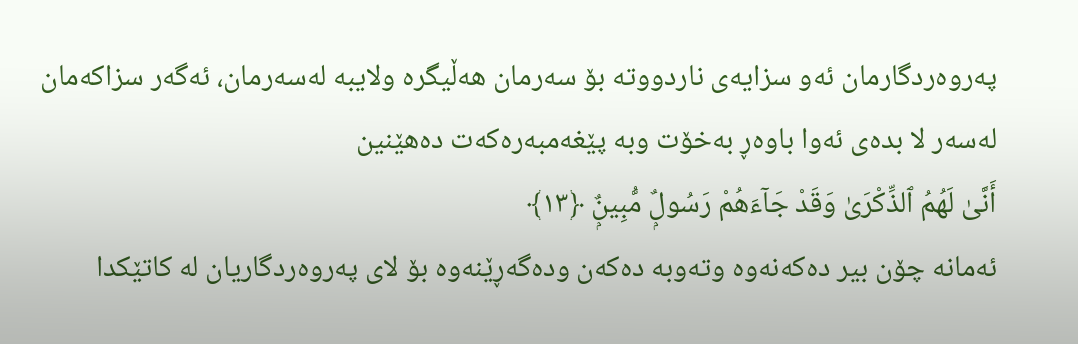پەروەردگارمان ئەو سزایەی ناردووتە بۆ سەرمان ھەڵیگرە ولایبە لەسەرمان، ئەگەر سزاکەمان لەسەر لا بدەی ئەوا باوەڕ بەخۆت وبە پێغەمبەرەکەت دەھێنین
أَنَّىٰ لَهُمُ ٱلذِّكْرَىٰ وَقَدْ جَآءَهُمْ رَسُولٌۭ مُّبِينٌۭ ﴿١٣﴾
ئەمانە چۆن بیر دەکەنەوە وتەوبە دەکەن ودەگەڕێنەوە بۆ لای پەروەردگاریان لە کاتێکدا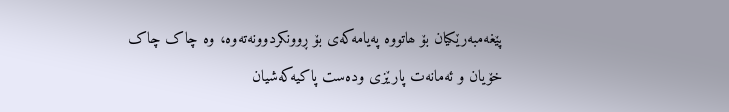پێغەمبەرێکیان بۆ ھاتووە پەیامەکەی بۆ ڕوونکردوونەتەوە، وە چاک چاک خۆیان و ئەمانەت پارێزی ودەست پاکیەکەشیان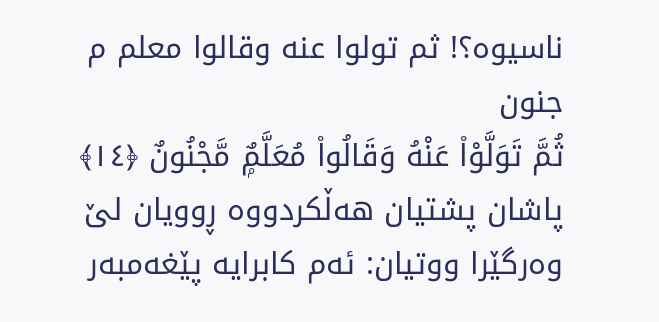ناسیوە؟! ثم تولوا عنه وقالوا معلم م جنون
ثُمَّ تَوَلَّوْا۟ عَنْهُ وَقَالُوا۟ مُعَلَّمٌۭ مَّجْنُونٌ ﴿١٤﴾
پاشان پشتیان ھەڵکردووە ڕوویان لێ وەرگێرا ووتیان: ئەم کابرایە پێغەمبەر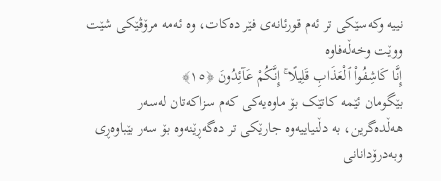نییە وکەسێکی تر ئەم قورئانەی فێر دەکات، وە ئەمە مرۆڤێکی شێت ووێت وخەڵەفاوە
إِنَّا كَاشِفُوا۟ ٱلْعَذَابِ قَلِيلًا ۚ إِنَّكُمْ عَآئِدُونَ ﴿١٥﴾
بێگومان ئێمە کاتێک بۆ ماوەیەکی کەم سزاکەتان لەسەر ھەڵدەگرین، بە دڵنیاییەوە جارێکی تر دەگەڕێنەوە بۆ سەر بێباوەڕی وبەدرۆدانانی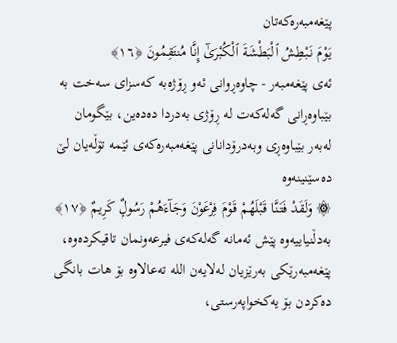پێغەمبەرەکەتان
يَوْمَ نَبْطِشُ ٱلْبَطْشَةَ ٱلْكُبْرَىٰٓ إِنَّا مُنتَقِمُونَ ﴿١٦﴾
ئەی پێغەمبەر - چاوەڕوانی ئەو ڕۆژەبە کەسزای سەخت بە بێباوەڕانی گەلەکەت لە ڕۆژی بەدردا دەدەین، بێگومان لەبەر بێباوەڕی وبەدرۆدانانی پێغەمبەرەکەی ئێمە تۆڵەیان لێ دەسێنینەوە
۞ وَلَقَدْ فَتَنَّا قَبْلَهُمْ قَوْمَ فِرْعَوْنَ وَجَآءَهُمْ رَسُولٌۭ كَرِيمٌ ﴿١٧﴾
بەدڵنیاییەوە پێش ئەمانە گەلەکەی فیرعەونمان تاقیکردەوە، پێغەمبەرێکی بەرێزیان لەلایەن اللە تەعالاوە بۆ ھات بانگی دەکردن بۆ یەکخواپەرستی،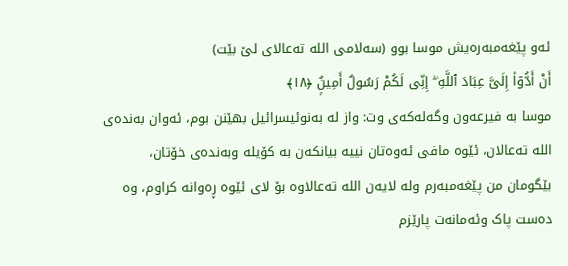ئەو پێغەمبەرەیش موسا بوو (سەلامی اللە تەعالای لێ بێت)
أَنْ أَدُّوٓا۟ إِلَىَّ عِبَادَ ٱللَّهِ ۖ إِنِّى لَكُمْ رَسُولٌ أَمِينٌۭ ﴿١٨﴾
موسا بە فیرعەون وگەلەکەی وت: واز لە بەنوئیسرائیل بھێنن بوم، ئەوان بەندەی اللە تەعالان، ئێوە مافی ئەوەتان نییە بیانکەن بە کۆیلە وبەندەی خۆتان، بێگومان من پێغەمبەرم ولە لایەن اللە تەعالاوە بۆ لای ئێوە ڕەوانە کراوم، وە دەست پاک وئەمانەت پارێزم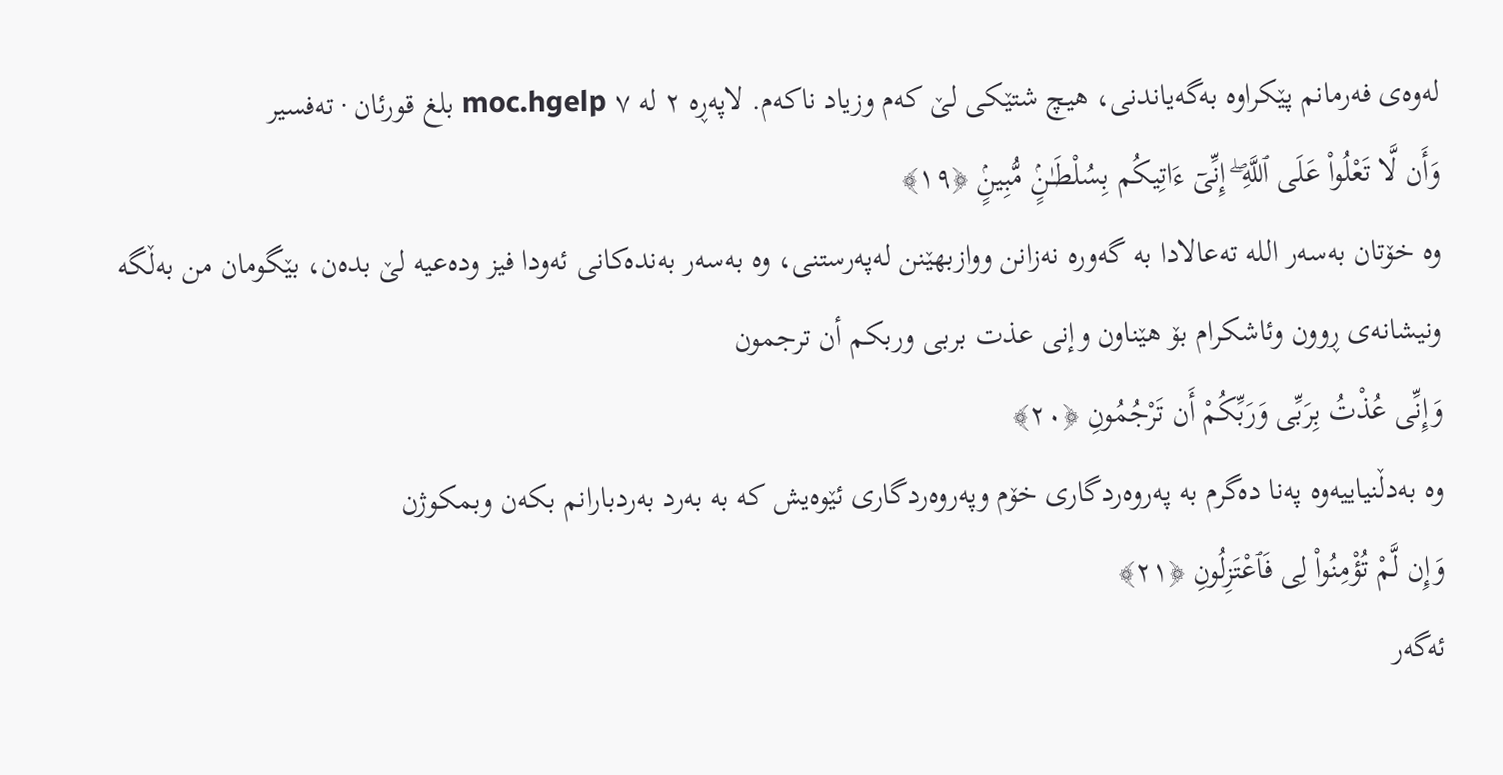لەوەی فەرمانم پێکراوە بەگەیاندنی، ھیچ شتێکی لێ کەم وزیاد ناکەم. لاپەڕە ٢ لە ٧ moc.hgelp بلغ قورئان · تەفسیر
وَأَن لَّا تَعْلُوا۟ عَلَى ٱللَّهِ ۖ إِنِّىٓ ءَاتِيكُم بِسُلْطَـٰنٍۢ مُّبِينٍۢ ﴿١٩﴾
وە خۆتان بەسەر اللە تەعالادا بە گەورە نەزانن ووازبھێنن لەپەرستنی، وە بەسەر بەندەکانی ئەودا فیز ودەعیە لێ بدەن، بێگومان من بەڵگە ونیشانەی ڕوون وئاشکرام بۆ ھێناون وإنى عذت بربى وربكم أن ترجمون
وَإِنِّى عُذْتُ بِرَبِّى وَرَبِّكُمْ أَن تَرْجُمُونِ ﴿٢٠﴾
وە بەدڵنیاییەوە پەنا دەگرم بە پەروەردگاری خۆم وپەروەردگاری ئێوەیش کە بە بەرد بەردبارانم بکەن وبمکوژن
وَإِن لَّمْ تُؤْمِنُوا۟ لِى فَٱعْتَزِلُونِ ﴿٢١﴾
ئەگەر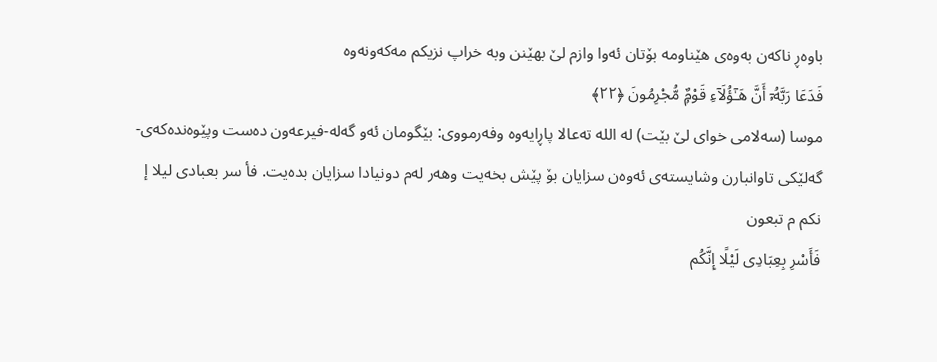باوەڕ ناکەن بەوەی ھێناومە بۆتان ئەوا وازم لێ بھێنن وبە خراپ نزیکم مەکەونەوە
فَدَعَا رَبَّهُۥٓ أَنَّ هَـٰٓؤُلَآءِ قَوْمٌۭ مُّجْرِمُونَ ﴿٢٢﴾
موسا (سەلامی خوای لێ بێت) لە اللە تەعالا پاڕایەوە وفەرمووی: بێگومان ئەو گەلە-فیرعەون دەست وپێوەندەکەی- گەلێکی تاوانبارن وشایستەی ئەوەن سزایان بۆ پێش بخەیت وھەر لەم دونیادا سزایان بدەیت. فأ سر بعبادى ليلا إ نكم م تبعون
فَأَسْرِ بِعِبَادِى لَيْلًا إِنَّكُم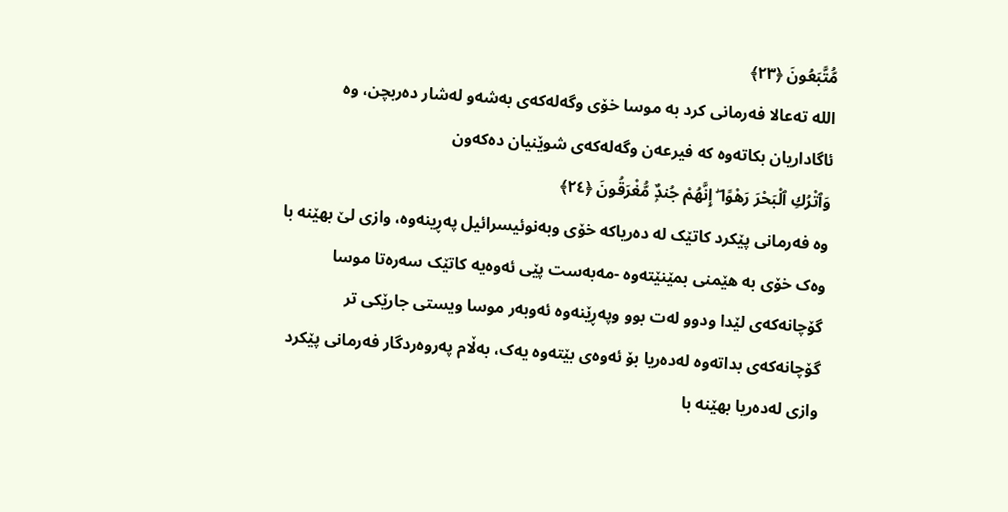مُّتَّبَعُونَ ﴿٢٣﴾
اللە تەعالا فەرمانی کرد بە موسا خۆی وگەلەکەی بەشەو لەشار دەربچن، وە ئاگاداریان بکاتەوە کە فیرعەن وگەلەکەی شوێنیان دەکەون
وَٱتْرُكِ ٱلْبَحْرَ رَهْوًا ۖ إِنَّهُمْ جُندٌۭ مُّغْرَقُونَ ﴿٢٤﴾
وە فەرمانی پێکرد کاتێک لە دەریاکە خۆی وبەنوئیسرائیل پەڕینەوە، وازی لێ بھێنە با وەک خۆی بە ھێمنى بمێنێتەوە -مەبەست پێی ئەوەیە کاتێک سەرەتا موسا گۆچانەکەی لێدا ودوو لەت بوو وپەڕێنەوە ئەوبەر موسا ویستی جارێکی تر گۆچانەکەی بداتەوە لەدەریا بۆ ئەوەی بێتەوە یەک، بەڵام پەروەردگار فەرمانی پێکرد وازی لەدەریا بھێنە با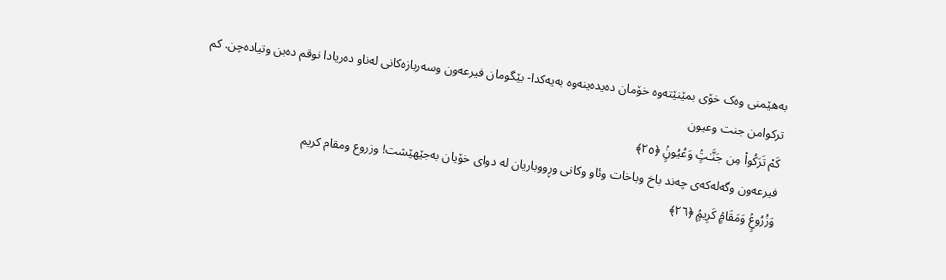بەھێمنی وەک خۆی بمێنێتەوە خۆمان دەیدەینەوە بەیەکدا- بێگومان فیرعەون وسەربازەکانی لەناو دەریادا نوقم دەبن وتیادەچن. كم تركوامن جنت وعيون
كَمْ تَرَكُوا۟ مِن جَنَّـٰتٍۢ وَعُيُونٍۢ ﴿٢٥﴾
فیرعەون وگەلەکەی چەند باخ وباخات وئاو وکانی وڕووباریان لە دوای خۆیان بەجێھێشت! وزروع ومقام كريم
وَزُرُوعٍۢ وَمَقَامٍۢ كَرِيمٍۢ ﴿٢٦﴾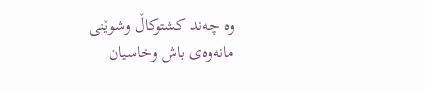وە چەند کشتوکاڵ وشوێنی مانەوەی باش وخاسیان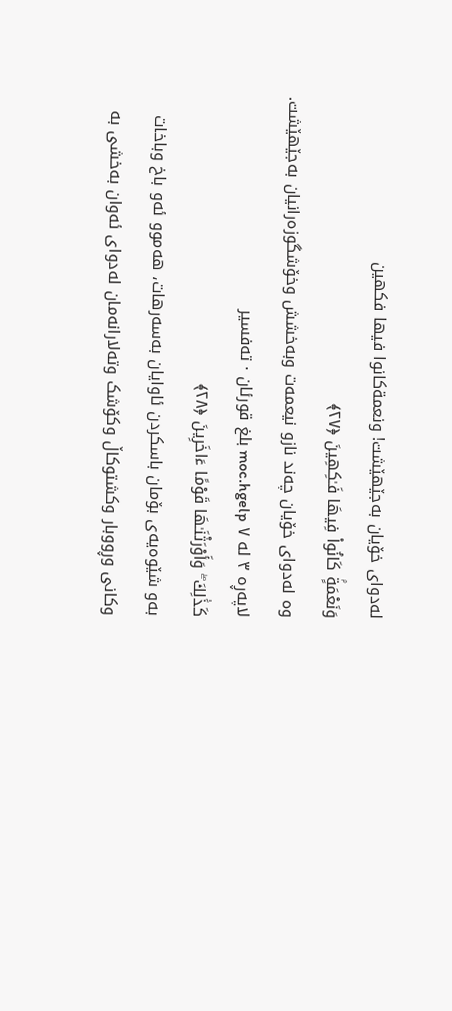لەدوای خۆیان بەجێھێشت! ونعمةكانوا فيها فكهين
وَنَعْمَةٍۢ كَانُوا۟ فِيهَا فَـٰكِهِينَ ﴿٢٧﴾
وە لەدوای خۆیان چەند نازو نیعمەت وبەخشش وخۆشگوزەرانیان بەجێھێشت. لاپەڕە ٣ لە ٧ moc.hgelp بلغ قورئان · تەفسیر
كَذَٰلِكَ ۖ وَأَوْرَثْنَـٰهَا قَوْمًا ءَاخَرِينَ ﴿٢٨﴾
بەو شێوەیەی بۆمان باسکردن ئاوایان بەسەرھات، ھەموو ئەو باخ وباخات وکانی وڕووبار وکشتوکاڵ وکۆشک وتەلارانەمان لەدوای ئەوان بەخشى بە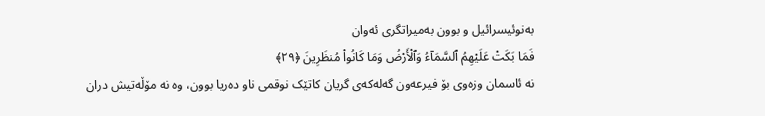بەنوئیسرائیل و بوون بەمیراتگری ئەوان
فَمَا بَكَتْ عَلَيْهِمُ ٱلسَّمَآءُ وَٱلْأَرْضُ وَمَا كَانُوا۟ مُنظَرِينَ ﴿٢٩﴾
نە ئاسمان وزەوی بۆ فیرعەون گەلەکەی گریان کاتێک نوقمی ناو دەریا بوون، وە نە مۆڵەتیش دران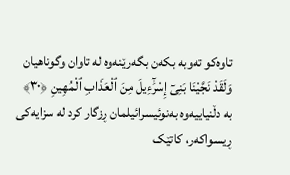تاوەکو تەوبە بکەن بگەرێنەوە لە تاوان وگوناھیان
وَلَقَدْ نَجَّيْنَا بَنِىٓ إِسْرَٰٓءِيلَ مِنَ ٱلْعَذَابِ ٱلْمُهِينِ ﴿٣٠﴾
بە دڵنیاییەوە بەنوئیسرائیلمان ڕزگار کرد لە سزایەکی ڕیسواکەر، کاتێک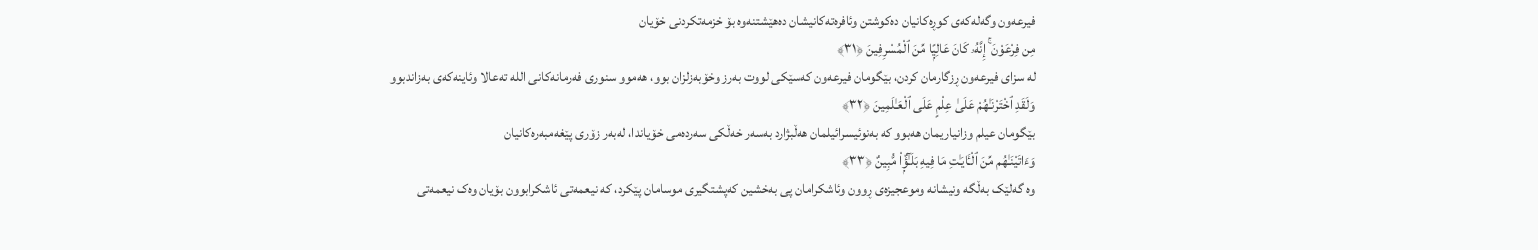فیرعەون وگەلەکەی کوڕەکانیان دەکوشتن وئافرەتەکانیشان دەھێشتنەوە بۆ خزمەتکردنی خۆیان
مِن فِرْعَوْنَ ۚ إِنَّهُۥ كَانَ عَالِيًۭا مِّنَ ٱلْمُسْرِفِينَ ﴿٣١﴾
لە سزای فیرعەون ڕزگارمان کردن، بێگومان فیرعەون کەسێکی لووت بەرز وخۆبەزلزان بوو، ھەموو سنوری فەرمانەکانی اللە تەعالا وئاینەکەی بەزاندبوو
وَلَقَدِ ٱخْتَرْنَـٰهُمْ عَلَىٰ عِلْمٍ عَلَى ٱلْعَـٰلَمِينَ ﴿٣٢﴾
بێگومان عیلم وزانیاریمان ھەبوو کە بەنوئیسرائیلمان ھەڵبژارد بەسەر خەڵکی سەردەمی خۆیاندا، لەبەر زۆری پێغەمبەرەکانیان
وَءَاتَيْنَـٰهُم مِّنَ ٱلْـَٔايَـٰتِ مَا فِيهِ بَلَـٰٓؤٌۭا۟ مُّبِينٌ ﴿٣٣﴾
وە گەلێک بەڵگە ونیشانە وموعجیزەی ڕوون وئاشکرامان پی بەخشین کەپشتگیری موسامان پێکرد، کە نیعمەتی ئاشکرابوون بۆیان وەک نیعمەتی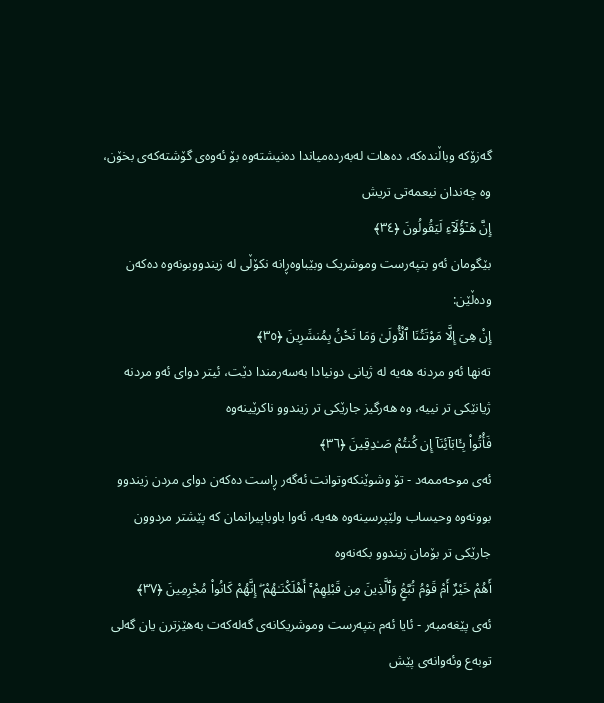گەزۆکە وباڵندەکە، دەھات لەبەردەمیاندا دەنیشتەوە بۆ ئەوەی گۆشتەکەی بخۆن، وە چەندان نیعمەتی تریش
إِنَّ هَـٰٓؤُلَآءِ لَيَقُولُونَ ﴿٣٤﴾
بێگومان ئەو بتپەرست وموشریک وبێباوەڕانە نکۆڵی لە زیندووبونەوە دەکەن ودەڵێن:
إِنْ هِىَ إِلَّا مَوْتَتُنَا ٱلْأُولَىٰ وَمَا نَحْنُ بِمُنشَرِينَ ﴿٣٥﴾
تەنھا ئەو مردنە ھەیە لە ژیانی دونیادا بەسەرمندا دێت، ئیتر دوای ئەو مردنە ژیانێکی تر نییە، وە ھەرگیز جارێکی تر زیندوو ناکرێینەوە
فَأْتُوا۟ بِـَٔابَآئِنَآ إِن كُنتُمْ صَـٰدِقِينَ ﴿٣٦﴾
ئەی موحەممەد - تۆ وشوێنکەوتوانت ئەگەر ڕاست دەکەن دوای مردن زیندوو بوونەوە وحیساب ولێپرسینەوە ھەیە، ئەوا باوباپیرانمان کە پێشتر مردوون جارێکی تر بۆمان زیندوو بکەنەوە
أَهُمْ خَيْرٌ أَمْ قَوْمُ تُبَّعٍۢ وَٱلَّذِينَ مِن قَبْلِهِمْ ۚ أَهْلَكْنَـٰهُمْ ۖ إِنَّهُمْ كَانُوا۟ مُجْرِمِينَ ﴿٣٧﴾
ئەی پێغەمبەر - ئایا ئەم بتپەرست وموشریکانەی گەلەکەت بەھێزترن یان گەلی توبەع وئەوانەی پێش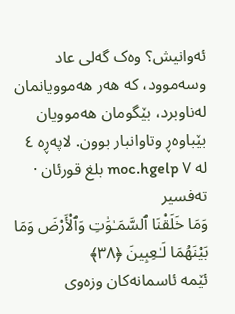ئەوانیش؟ وەک گەلی عاد وسەموود، کە ھەر ھەموویانمان لەناوبرد، بێگومان ھەموویان بێباوەڕ وتاوانبار بوون. لاپەڕە ٤ لە ٧ moc.hgelp بلغ قورئان · تەفسیر
وَمَا خَلَقْنَا ٱلسَّمَـٰوَٰتِ وَٱلْأَرْضَ وَمَا بَيْنَهُمَا لَـٰعِبِينَ ﴿٣٨﴾
ئێمە ئاسمانەکان وزەوی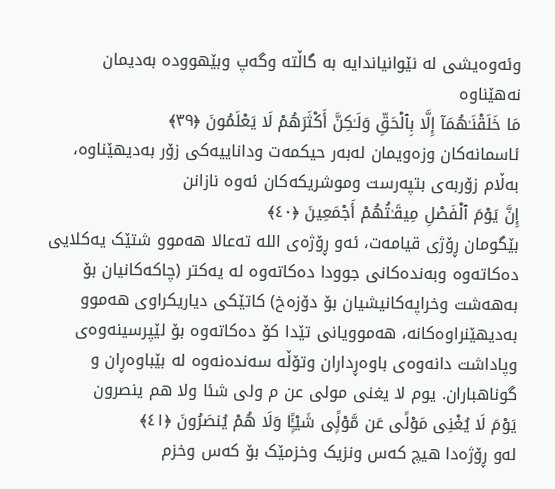وئەوەیشی لە نێوانیاندایە بە گاڵتە وگەپ وبێھوودە بەدیمان نەھێناوە
مَا خَلَقْنَـٰهُمَآ إِلَّا بِٱلْحَقِّ وَلَـٰكِنَّ أَكْثَرَهُمْ لَا يَعْلَمُونَ ﴿٣٩﴾
ئاسمانەکان وزەویمان لەبەر حیکمەت وداناییەکی زۆر بەدیھێناوە، بەڵام زۆربەی بتپەرست وموشریکەکان ئەوە نازانن
إِنَّ يَوْمَ ٱلْفَصْلِ مِيقَـٰتُهُمْ أَجْمَعِينَ ﴿٤٠﴾
بێگومان ڕۆژی قیامەت، ئەو ڕۆژەی اللە تەعالا ھەموو شتێک یەکلایی دەکاتەوە وبەندەکانی جوودا دەکاتەوە لە یەکتر (چاکەکانیان بۆ بەھەشت وخراپەکانیشیان بۆ دۆزەخ) کاتێکی دیاریکراوی ھەموو بەدیھێنراوەکانە، ھەموویانی تێدا کۆ دەکاتەوە بۆ لێپرسینەوەی وپاداشت دانەوەی باوەڕداران وتۆڵە سەندەنەوە لە بێباوەڕان و گوناھباران. يوم لا يغنى مولى عن م ولى شئا ولا هم ينصرون
يَوْمَ لَا يُغْنِى مَوْلًى عَن مَّوْلًۭى شَيْـًۭٔا وَلَا هُمْ يُنصَرُونَ ﴿٤١﴾
لەو ڕۆژەدا ھیچ کەس ونزیک وخزمێک بۆ کەس وخزم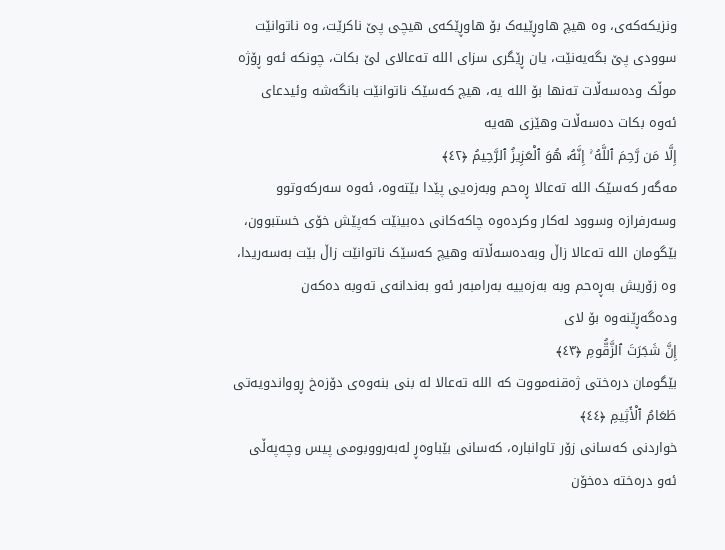ونزیکەکەی، وە ھیچ ھاوڕێیەک بۆ ھاوڕێکەی ھیچی پێ ناکرێت، وە ناتوانێت سوودی پێ بگەیەنێت، یان ڕێگری سزای اللە تەعالای لێ بکات، چونکە ئەو ڕۆژە موڵک ودەسەڵات تەنھا بۆ اللە یە، ھیچ کەسێک ناتوانێت بانگەشە وئیدعای ئەوە بکات دەسەڵات وھێزی ھەیە
إِلَّا مَن رَّحِمَ ٱللَّهُ ۚ إِنَّهُۥ هُوَ ٱلْعَزِيزُ ٱلرَّحِيمُ ﴿٤٢﴾
مەگەر کەسێک اللە تەعالا ڕەحم وبەزەیی پێدا بێتەوە، ئەوە سەرکەوتوو وسەرفرازە وسوود لەکار وکردەوە چاکەکانی دەبینێت کەپێش خۆی خستبوون، بێگومان اللە تەعالا زاڵ وبەدەسەڵاتە وھیچ کەسێک ناتوانێت زاڵ بێت بەسەریدا، وە زۆریش بەڕەحم وبە بەزەییە بەرامبەر ئەو بەندانەی تەوبە دەکەن ودەگەڕێنەوە بۆ لای
إِنَّ شَجَرَتَ ٱلزَّقُّومِ ﴿٤٣﴾
بێگومان درەختی ژەقنەمووت کە اللە تەعالا لە بنی بنەوەی دۆزەخ ڕوواندویەتی
طَعَامُ ٱلْأَثِيمِ ﴿٤٤﴾
خواردنی کەسانی زۆر تاوانبارە، کەسانی بێباوەڕ لەبەرووبومی پیس وچەپەڵی ئەو درەختە دەخۆن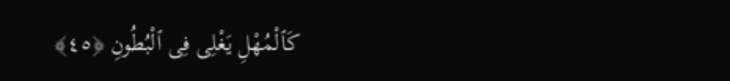كَٱلْمُهْلِ يَغْلِى فِى ٱلْبُطُونِ ﴿٤٥﴾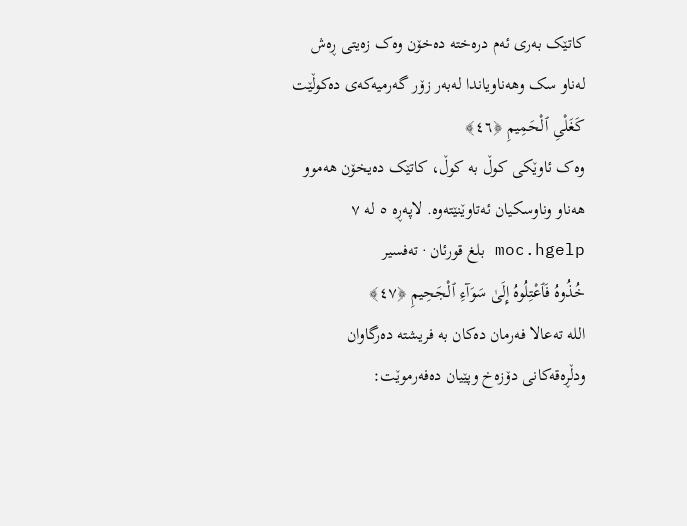کاتێک بەری ئەم درەختە دەخۆن وەک زەیتی ڕەش لەناو سک وھەناویاندا لەبەر زۆر گەرمیەکەی دەکوڵێت
كَغَلْىِ ٱلْحَمِيمِ ﴿٤٦﴾
وەک ئاوێکی کوڵ بە کوڵ، کاتێک دەیخۆن ھەموو ھەناو وناوسکیان ئەتاوێنێتەوە. لاپەڕە ٥ لە ٧ moc.hgelp بلغ قورئان · تەفسیر
خُذُوهُ فَٱعْتِلُوهُ إِلَىٰ سَوَآءِ ٱلْجَحِيمِ ﴿٤٧﴾
اللە تەعالا فەرمان دەکان بە فریشتە دەرگاوان ودڵڕەقەکانی دۆزەخ وپێیان دەفەرموێت: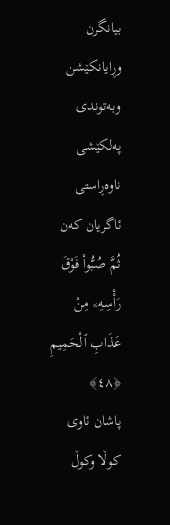بیانگرن وڕایانکێشن وبەتوندی پەلکێشی ناوەڕاستی ئاگریان کەن
ثُمَّ صُبُّوا۟ فَوْقَ رَأْسِهِۦ مِنْ عَذَابِ ٱلْحَمِيمِ ﴿٤٨﴾
پاشان ئاوی کوڵا وکوڵ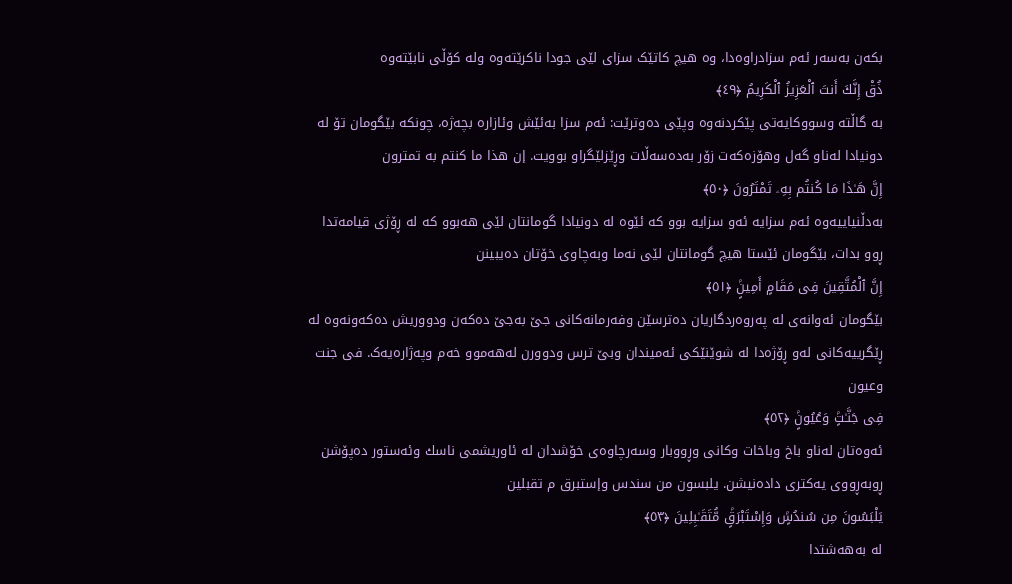بکەن بەسەر ئەم سزادراوەدا، وە ھیچ کاتێک سزای لێی جودا ناکرێتەوە ولە كۆڵی نابێتەوە
ذُقْ إِنَّكَ أَنتَ ٱلْعَزِيزُ ٱلْكَرِيمُ ﴿٤٩﴾
بە گاڵتە وسووکایەتی پێکردنەوە وپێی دەوترێت: ئەم سزا بەئێش وئازارە بچەژە، چونکە بێگومان تۆ لە دونیادا لەناو گەل وھۆزەکەت زۆر بەدەسەڵات وڕێزلێگراو بوویت. إن هذا ما كنتم به تمترون
إِنَّ هَـٰذَا مَا كُنتُم بِهِۦ تَمْتَرُونَ ﴿٥٠﴾
بەدڵنیاییەوە ئەم سزایە ئەو سزایە بوو کە ئێوە لە دونیادا گومانتان لێی ھەبوو کە لە ڕۆژی قیامەتدا ڕوو بدات، بێگومان ئێستا ھیچ گومانتان لێی نەما وبەچاوی خۆتان دەیبینن
إِنَّ ٱلْمُتَّقِينَ فِى مَقَامٍ أَمِينٍۢ ﴿٥١﴾
بێگومان ئەوانەی لە پەروەردگاریان دەترسێن وفەرمانەکانی جێ بەجێ دەکەن ودووریش دەکەونەوە لە ڕێگرییەکانی لەو ڕۆژەدا لە شوێنێکی ئەمیندان وبێ ترس ودوورن لەھەموو خەم وپەژارەیەک. فى جنت وعيون
فِى جَنَّـٰتٍۢ وَعُيُونٍۢ ﴿٥٢﴾
ئەوەتان لەناو باخ وباخات وکانی وڕووبار وسەرچاوەی خۆشدان لە ئاوریشمی ناسك وئەستور دەپۆشن ڕوبەڕووی یەکتری دادەنیشن. يلبسون من سندس وإستبرق م تقبلين
يَلْبَسُونَ مِن سُندُسٍۢ وَإِسْتَبْرَقٍۢ مُّتَقَـٰبِلِينَ ﴿٥٣﴾
لە بەھەشتدا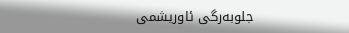جلوبەرگی ئاوریشمی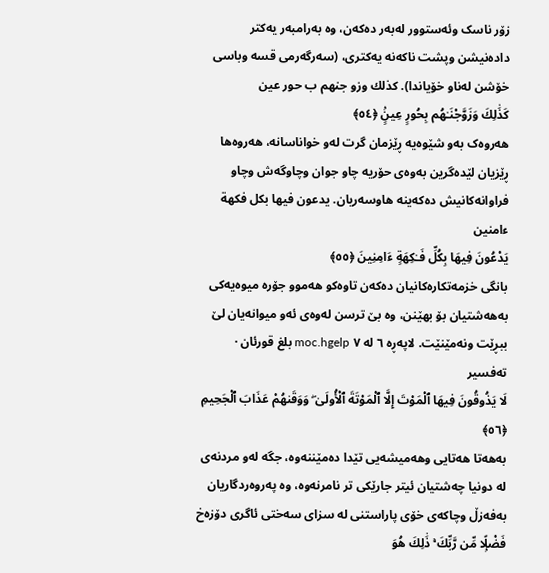زۆر ناسک وئەستوور لەبەر دەکەن، وە بەرامبەر یەکتر دادەنیشن وپشت ناکەنە یەکتری، (سەرگەرمی قسە وباسی خۆشن لەناو خۆیاندا). كذلك وزو جنهم ب حور عين
كَذَٰلِكَ وَزَوَّجْنَـٰهُم بِحُورٍ عِينٍۢ ﴿٥٤﴾
ھەروەک بەو شێوەیە ڕێزمان گرت لەو خواناسانە، ھەروەھا ڕێزیان لێدەگرین بەوەی حۆریە چاو جوان وچاوگەش وچاو فراوانەکانیش دەکەینە ھاوسەریان. يدعون فيها بكل فكهة ءامنين
يَدْعُونَ فِيهَا بِكُلِّ فَـٰكِهَةٍ ءَامِنِينَ ﴿٥٥﴾
بانگی خزمەتکارەکانیان دەکەن تاوەکو ھەموو جۆرە میوەیەکی بەھەشتیان بۆ بھێنن، وە بێ ترسن لەوەی ئەو میوانەیان لێ ببڕێت ونەمێنێت. لاپەڕە ٦ لە ٧ moc.hgelp بلغ قورئان · تەفسیر
لَا يَذُوقُونَ فِيهَا ٱلْمَوْتَ إِلَّا ٱلْمَوْتَةَ ٱلْأُولَىٰ ۖ وَوَقَىٰهُمْ عَذَابَ ٱلْجَحِيمِ ﴿٥٦﴾
بەھەتا ھەتایی وھەمیشەیی تێدا دەمێننەوە، جگە لەو مردنەی لە دونیا چەشتیان ئیتر جارێکی تر نامرنەوە، وە پەروەردگاریان بەفەزڵ وچاکەی خۆی پاراستنی لە سزای سەختی ئاگری دۆزەخ
فَضْلًۭا مِّن رَّبِّكَ ۚ ذَٰلِكَ هُوَ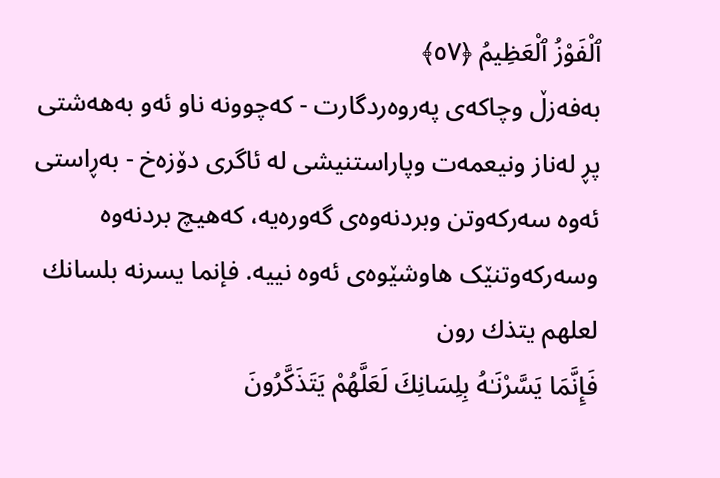ٱلْفَوْزُ ٱلْعَظِيمُ ﴿٥٧﴾
بەفەزڵ وچاکەی پەروەردگارت - کەچوونە ناو ئەو بەھەشتی پڕ لەناز ونیعمەت وپاراستنیشی لە ئاگری دۆزەخ - بەڕاستی ئەوە سەرکەوتن وبردنەوەی گەورەیە، کەھیچ بردنەوە وسەرکەوتنێک ھاوشێوەی ئەوە نییە. فإنما يسرنه بلسانك لعلهم يتذك رون
فَإِنَّمَا يَسَّرْنَـٰهُ بِلِسَانِكَ لَعَلَّهُمْ يَتَذَكَّرُونَ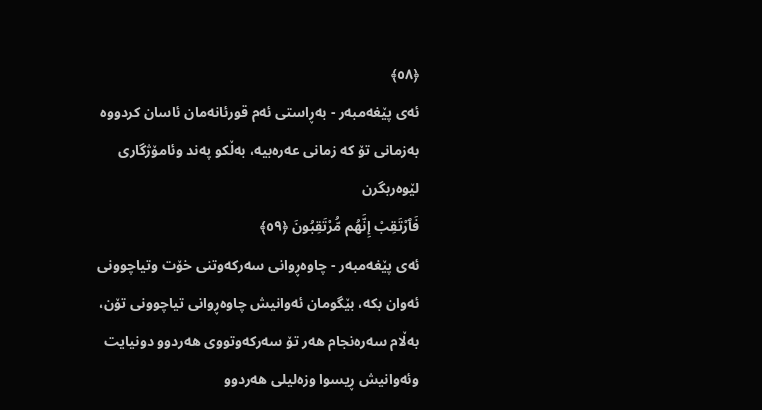﴿٥٨﴾
ئەی پێغەمبەر - بەڕاستی ئەم قورئانەمان ئاسان کردووە بەزمانی تۆ کە زمانی عەرەبیە، بەڵکو پەند وئامۆژگاری لێوەربگرن
فَٱرْتَقِبْ إِنَّهُم مُّرْتَقِبُونَ ﴿٥٩﴾
ئەی پێغەمبەر - چاوەڕوانی سەرکەوتنی خۆت وتیاچوونی ئەوان بکە، بێگومان ئەوانیش چاوەڕوانی تیاچوونی تۆن، بەڵام سەرەنجام ھەر تۆ سەرکەوتووی ھەردوو دونیایت وئەوانیش ڕیسوا وزەلیلی ھەردوو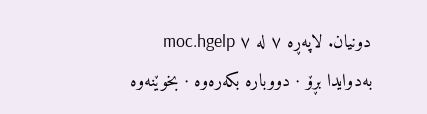دونیان. لاپەڕە ٧ لە ٧ moc.hgelp
بەدوایدا بڕۆ · دووبارە بکەرەوە · بخوێنەوە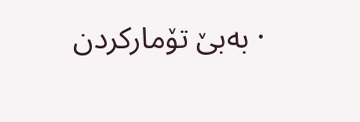· بەبێ تۆمارکردن